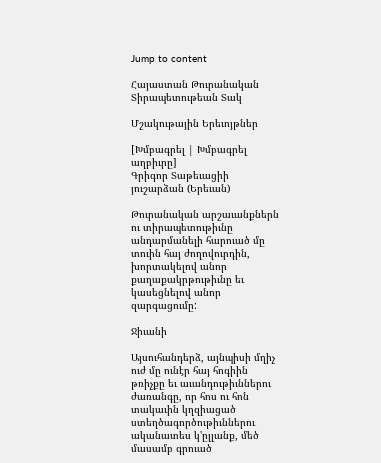Jump to content

Հայաստան Թուրանական Տիրապետութեան Տակ

Մշակութային Երեւոյթներ

[Խմբագրել | Խմբագրել աղբիւրը]
Գրիգոր Տաթեւացիի յուշարձան (Երեւան)

Թուրանական արշաւանքներն ու տիրապետութիւնը անդարմանելի հարուած մը տուին հայ ժողովուրդին, խորտակելով անոր քաղաքակրթութիւնը եւ կասեցնելով անոր զարգացումը:

Ջիւանի

Այսուհանդերձ, այնպիսի մղիչ ուժ մը ունէր հայ հոգիին թռիչքը եւ աւանդութիւններու ժառանգը, որ հոս ու հոն տակաւին կղզիացած ստեղծագործութիւններու ականատես կ'ըլլանք, մեծ մասամբ գրուած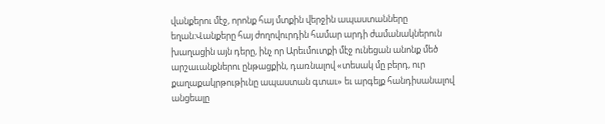վանքերու մէջ, որոնք հայ մտքին վերջին ապաստանները եղան:Վանքերը հայ ժողովուրդին համար արդի ժամանակներուն խաղացին այն դերը, ինչ որ Արեւմուտքի մէջ ունեցան անոնք մեծ արշաւանքներու ընթացքին, դառնալով «տեսակ մը բերդ, ուր քաղաքակրթութիւնը ապաստան գտաւ» եւ արգելք հանդիսանալով անցեալը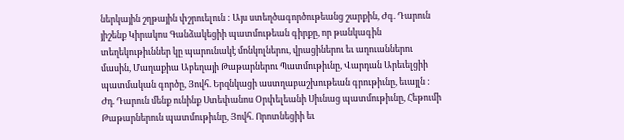ներկային շղթային փշրուելուն : Այս ստեղծագործութեանց շարքին, Ժգ. Դարուն յիշենք Կիրակոս Գանձակեցիի պատմութեան գիրքը, որ թանկագին տեղեկութիւններ կը պարունակէ մոնկոլներու, վրացիներու եւ աղուաններու մասին, Մաղաքիա Աբեղայի Թաթարներու Պատմութիւնը, Վարդան Արեւելցիի պատմական գործը, Յովհ. Երզնկացի աստղաբաշխութեան գրութիւնը, եւայլն : Ժդ. Դարուն մենք ունինք Ստեփանոս Օրփելեանի Սիւնաց պատմութիւնը, Հեթումի Թաթարներուն պատմութիւնը, Յովհ. Որոտնեցիի եւ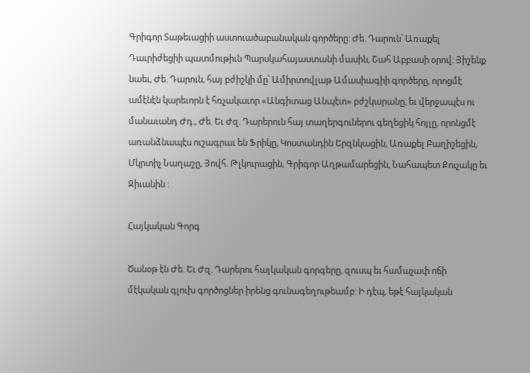Գրիգոր Տաթեւացիի աստուածաբանական գործերը: Ժե. Դարուն՝ Առաքել Դաւրիժեցիի պատմութիւն Պարսկահայաստանի մասին, Շահ Աբբասի օրով: Յիշենք նաեւ, Ժե. Դարուն, հայ բժիշկի մը՝ Ամիրտովլաթ Ամասիագիի գործերը, որոցմէ ամէնէն կարեւորն է հռչակաւոր «Անգիտաց Անպէտ» բժշկարանը, եւ վերջապէս ու մանաւանդ Ժդ., Ժե. Եւ Ժզ. Դարերուն հայ տաղերգուներու գեղեցիկ հոյլը, որոնցմէ առանձնապէս ուշագրաւ են Ֆրիկը, Կոստանդին Երզնկացին, Առաքել Բաղիշեցին, Մկրտիչ Նաղաշը, Յովհ. Թլկուրացին, Գրիգոր Աղթամարեցին, Նահապետ Քուչակը եւ Ջիւանին :

Հայկական Գորգ

Ծանօթ էն Ժե. Եւ Ժզ. Դարերու հայկական գորգերը, զուսպ եւ համաչափ ոճի մէկական գլուխ գործոցներ իրենց գունագեղութեամբ: Ի դէպ, եթէ հայկական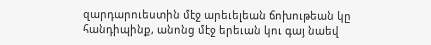զարդարուեստին մէջ արեւելեան ճոխութեան կը հանդիպինք, անոնց մէջ երեւան կու գայ նաեվ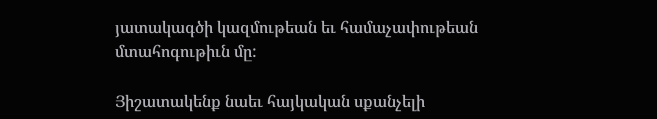յատակագծի կազմութեան եւ համաչափութեան մտահոգութիւն մը:

Յիշատակենք նաեւ հայկական սքանչելի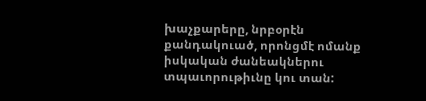խաչքարերը, նրբօրէն քանդակուած, որոնցմէ ոմանք իսկական ժանեակներու տպաւորութիւնը կու տան: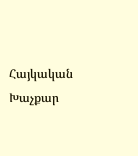Հայկական Խաչքար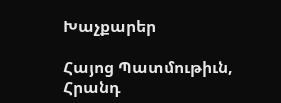Խաչքարեր

Հայոց Պատմութիւն, Հրանդ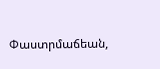Փաստրմաճեան,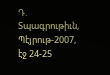Դ. Տպագրութիւն, Պէյրութ-2007, էջ 24-25